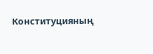Конституцияның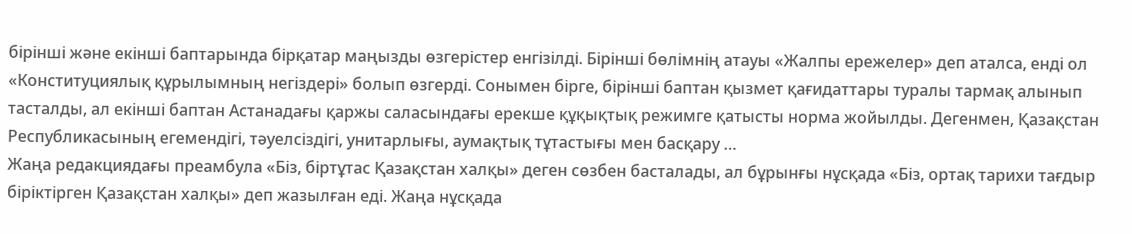бірінші және екінші баптарында бірқатар маңызды өзгерістер енгізілді. Бірінші бөлімнің атауы «Жалпы ережелер» деп аталса, енді ол «Конституциялық құрылымның негіздері» болып өзгерді. Сонымен бірге, бірінші баптан қызмет қағидаттары туралы тармақ алынып тасталды, ал екінші баптан Астанадағы қаржы саласындағы ерекше құқықтық режимге қатысты норма жойылды. Дегенмен, Қазақстан Республикасының егемендігі, тәуелсіздігі, унитарлығы, аумақтық тұтастығы мен басқару …
Жаңа редакциядағы преамбула «Біз, біртұтас Қазақстан халқы» деген сөзбен басталады, ал бұрынғы нұсқада «Біз, ортақ тарихи тағдыр біріктірген Қазақстан халқы» деп жазылған еді. Жаңа нұсқада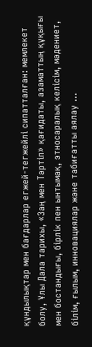құндылықтар мен бағдарлар егжей-тегжейлі сипатталған: мемлекет болу, Ұлы Дала тарихы, «Заң мен Тәртіп» қағидаты, азаматтың құқығы мен бостандығы, бірлік пен ынтымақ, этносаралық келісім, мәдениет, білім, ғылым, инновациялар және табиғатты аялау …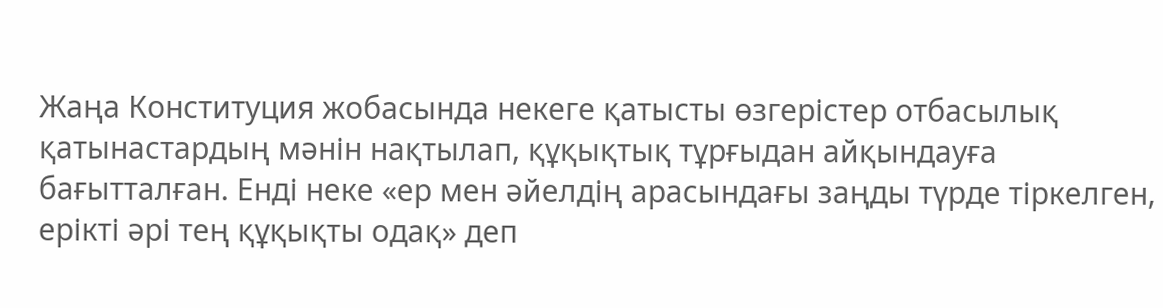Жаңа Конституция жобасында некеге қатысты өзгерістер отбасылық қатынастардың мәнін нақтылап, құқықтық тұрғыдан айқындауға бағытталған. Енді неке «ер мен әйелдің арасындағы заңды түрде тіркелген, ерікті әрі тең құқықты одақ» деп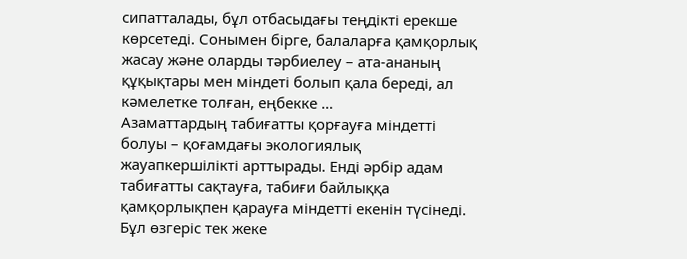сипатталады, бұл отбасыдағы теңдікті ерекше көрсетеді. Сонымен бірге, балаларға қамқорлық жасау және оларды тәрбиелеу – ата-ананың құқықтары мен міндеті болып қала береді, ал кәмелетке толған, еңбекке …
Азаматтардың табиғатты қорғауға міндетті болуы – қоғамдағы экологиялық жауапкершілікті арттырады. Енді әрбір адам табиғатты сақтауға, табиғи байлыққа қамқорлықпен қарауға міндетті екенін түсінеді. Бұл өзгеріс тек жеке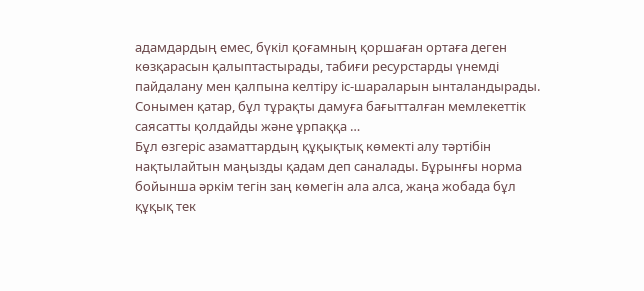адамдардың емес, бүкіл қоғамның қоршаған ортаға деген көзқарасын қалыптастырады, табиғи ресурстарды үнемді пайдалану мен қалпына келтіру іс-шараларын ынталандырады. Сонымен қатар, бұл тұрақты дамуға бағытталған мемлекеттік саясатты қолдайды және ұрпаққа …
Бұл өзгеріс азаматтардың құқықтық көмекті алу тәртібін нақтылайтын маңызды қадам деп саналады. Бұрынғы норма бойынша әркім тегін заң көмегін ала алса, жаңа жобада бұл құқық тек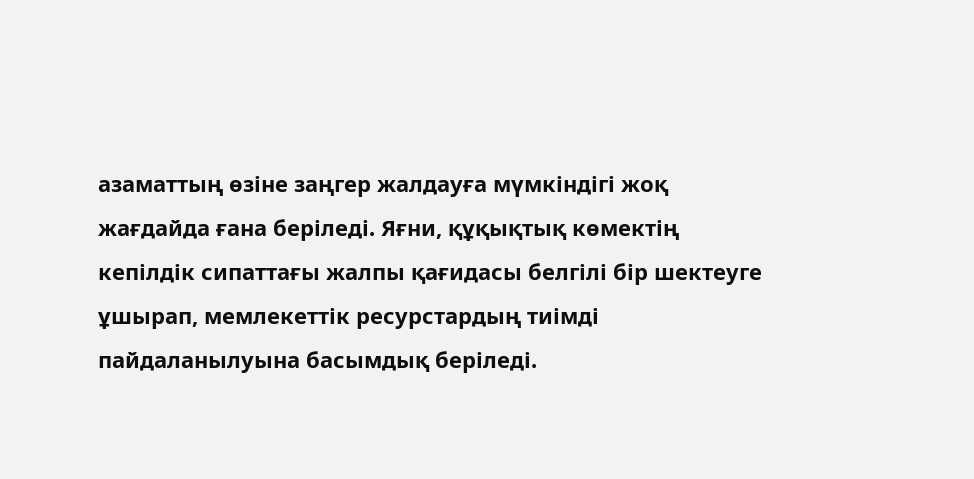азаматтың өзіне заңгер жалдауға мүмкіндігі жоқ жағдайда ғана беріледі. Яғни, құқықтық көмектің кепілдік сипаттағы жалпы қағидасы белгілі бір шектеуге ұшырап, мемлекеттік ресурстардың тиімді пайдаланылуына басымдық беріледі.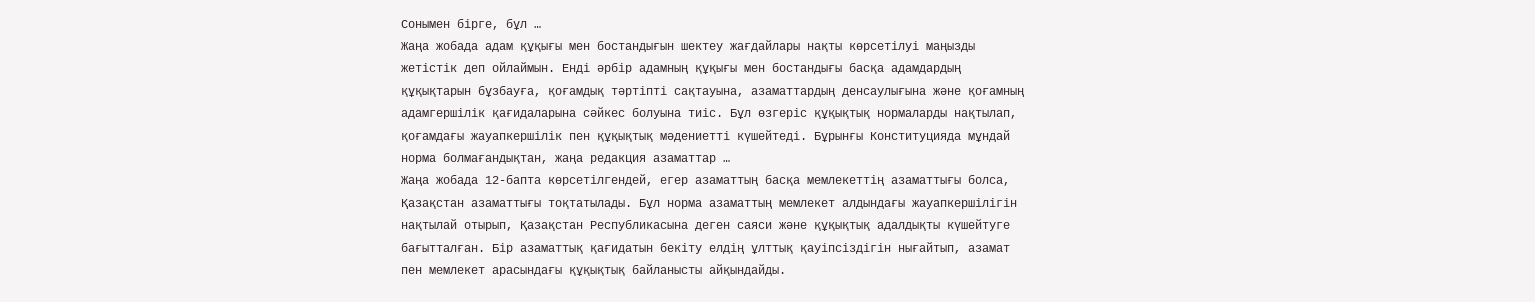Сонымен бірге, бұл …
Жаңа жобада адам құқығы мен бостандығын шектеу жағдайлары нақты көрсетілуі маңызды жетістік деп ойлаймын. Енді әрбір адамның құқығы мен бостандығы басқа адамдардың құқықтарын бұзбауға, қоғамдық тәртіпті сақтауына, азаматтардың денсаулығына және қоғамның адамгершілік қағидаларына сәйкес болуына тиіс. Бұл өзгеріс құқықтық нормаларды нақтылап, қоғамдағы жауапкершілік пен құқықтық мәдениетті күшейтеді. Бұрынғы Конституцияда мұндай норма болмағандықтан, жаңа редакция азаматтар …
Жаңа жобада 12-бапта көрсетілгендей, егер азаматтың басқа мемлекеттің азаматтығы болса, Қазақстан азаматтығы тоқтатылады. Бұл норма азаматтың мемлекет алдындағы жауапкершілігін нақтылай отырып, Қазақстан Республикасына деген саяси және құқықтық адалдықты күшейтуге бағытталған. Бір азаматтық қағидатын бекіту елдің ұлттық қауіпсіздігін нығайтып, азамат пен мемлекет арасындағы құқықтық байланысты айқындайды.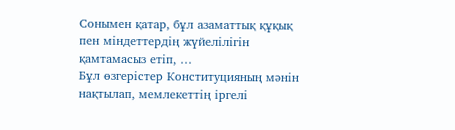Сонымен қатар, бұл азаматтық құқық пен міндеттердің жүйелілігін қамтамасыз етіп, …
Бұл өзгерістер Конституцияның мәнін нақтылап, мемлекеттің іргелі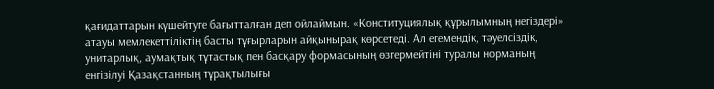қағидаттарын күшейтуге бағытталған деп ойлаймын. «Конституциялық құрылымның негіздері» атауы мемлекеттіліктің басты тұғырларын айқынырақ көрсетеді. Ал егемендік, тәуелсіздік, унитарлық, аумақтық тұтастық пен басқару формасының өзгермейтіні туралы норманың енгізілуі Қазақстанның тұрақтылығы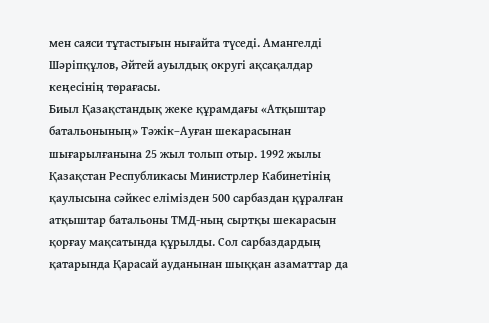мен саяси тұтастығын нығайта түседі. Амангелді Шәріпқұлов, Әйтей ауылдық округі ақсақалдар кеңесінің төрағасы.
Биыл Қазақстандық жеке құрамдағы «Атқыштар батальонының» Тәжік–Ауған шекарасынан шығарылғанына 25 жыл толып отыр. 1992 жылы Қазақстан Республикасы Министрлер Кабинетінің қаулысына сәйкес елімізден 500 сарбаздан құралған атқыштар батальоны ТМД-ның сыртқы шекарасын қорғау мақсатында құрылды. Сол сарбаздардың қатарында Қарасай ауданынан шыққан азаматтар да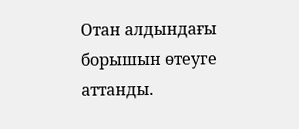Отан алдындағы борышын өтеуге аттанды.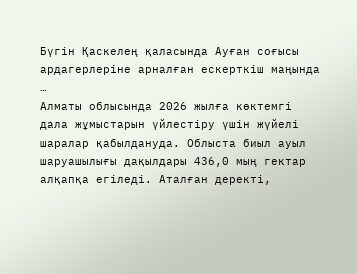Бүгін Қаскелең қаласында Ауған соғысы ардагерлеріне арналған ескерткіш маңында …
Алматы облысында 2026 жылға көктемгі дала жұмыстарын үйлестіру үшін жүйелі шаралар қабылдануда. Облыста биыл ауыл шаруашылығы дақылдары 436,0 мың гектар алқапқа егіледі. Аталған деректі,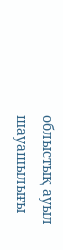облыстық ауыл шауашылығы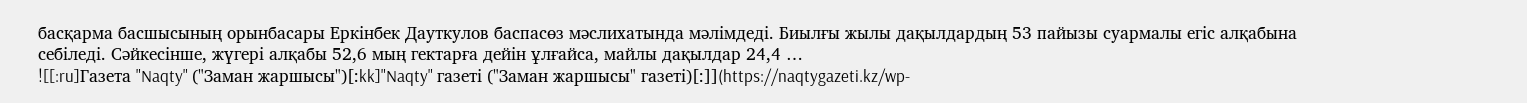басқарма басшысының орынбасары Еркінбек Дауткулов баспасөз мәслихатында мәлімдеді. Биылғы жылы дақылдардың 53 пайызы суармалы егіс алқабына себіледі. Сәйкесінше, жүгері алқабы 52,6 мың гектарға дейін ұлғайса, майлы дақылдар 24,4 …
![[:ru]Газета "Naqty" ("Заман жаршысы")[:kk]"Naqty" газеті ("Заман жаршысы" газеті)[:]](https://naqtygazeti.kz/wp-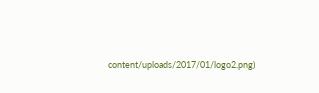content/uploads/2017/01/logo2.png)